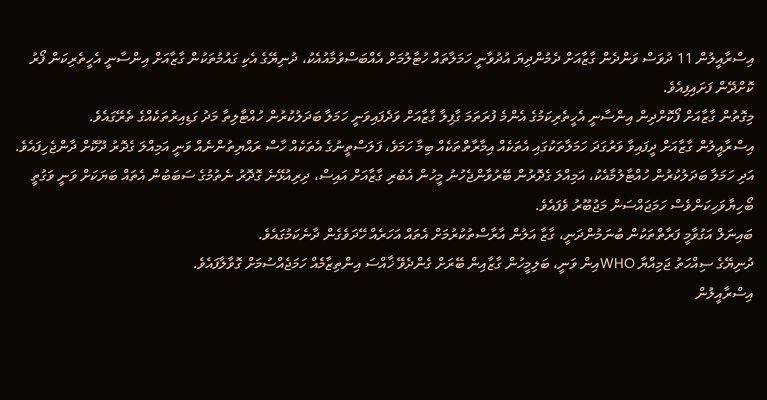އިސްރާއީލުން 11 ދުވަސް ވަންދެން ގާޒާއަށް ދެމުންދިޔަ އުދުވާނީ ހަމަލާތައް ހުޓާލުމަށް އެއްބަސްވުމާއުއެކު، ދުނިޔޭގެ އެކި ގައުމުތަކުން ގާޒާއަށް އިންސާނީ އެހީތެރިކަން ފޯރު ކޮށްދޭން ފަށައިފިއެވެ.
މިގޮތުން ގާޒާއަށް ފޯކޮށްދިން އިންސާނީ އެހީތެރިކަމުގެ އެންމެ ފުރަތަމަ ގާފިލާ ގާޒާއަށް ވަދެފައިވަނީ ހަމަލާ ބަދަލުކުރުން ހުއްޓާލިތާ މަދު ގަޑިއިރުތަކެއްގެ ތެރޭގައެވެ.
އިސްރާއީލުން ގާޒާއަށް ދީފައިވާ ވަރުގަދަ ހަމަލާތަކުގައި އެތަކެއް އިމާރާތްތަކެއް ބިމާ ހަމަވެ، ފަލަސްތީނުގެ އެތަކެއް ހާސް ރައްޔިތުންނެއް ވަނީ އަމިއްލަ ގެދޮރު ދޫކޮށް ދާންޖެހިފައެވެ. އަދި ހަމަލާ ބަދަލުކުރުން ހުއްޓާލުމާއެކު، އަމިއްލަ ގެދޮރުން ބޭރުވާންޖެހުނު މީހުން އެބުރި ގާޒާއަށް އައިސް، ދިރިއުޅޭނެ ގޮދޮރު ނެތުމުގެ ސަބަބުން އެތައް ބަޔަކަށް ވަނީ ވަގުތީ ބޯހިޔާވަހިކަންވެސް ހަމަޖައްސަން މަޖުބޫރު ވެފައެވެ.
ބައިނަލް އަގުވާމީ ފަރާތްތަކުން ބުނަމުންދަނީ، ގާޒާ އަލުން އާރާސްތުކުރުމަށް އެތައް އަހަރެއް ހޭދަވެގެން ދާނެކަމުގައެވެ.
ދުނިޔޭގެ ސިއްހަތު ޖަމިއްޔާ WHOއިން ވަނީ، ބަލިމީހުން ގާޒާއިން ބޭރަށް ގެންދެވޭ ޚާއްސަ އިންތިޒާމެއް ހަމަޖެއްސުމަށް ގޮވާލާފައެވެ.
އިސްރާއީލުން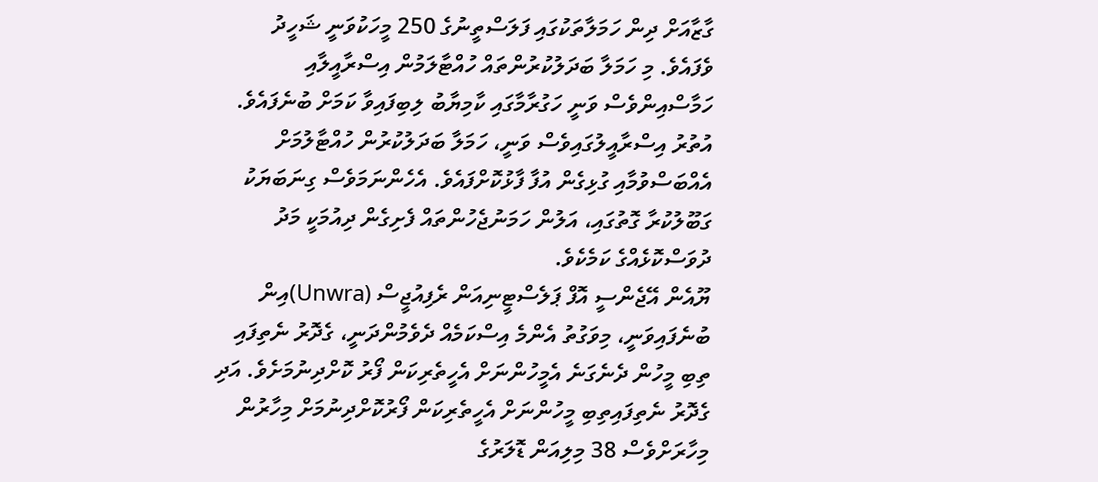ގާޒާއަށް ދިން ހަމަލާތަކުގައި ފަލަސްތީނުގެ 250 މީހަކުވަނީ ޝަހީދު ވެފައެވެ. މި ހަމަލާ ބަދަލުކުރުންތައް ހުއްޓާލަމުން އިސްރާއީލާއި ހަމާސްއިންވެސް ވަނީ ހަގުރާމާގައި ކާމިޔާބު ލިބިފައިވާ ކަމަށް ބުނެފައެވެ.
އުތުރު އިސްރާއީލުގައިވެސް ވަނީ، ހަމަލާ ބަދަލުކުރުން ހުއްޓާލުމަށް އެއްބަސްވުމާއި ގުޅިގެން އުފާ ފާޅުކޮށްފައެވެ. އެހެންނަމަވެސް ގިނަބަޔަކު ގަބޫލުކުރާ ގޮތުގައި، އަލުން ހަމަނުޖެހުންތައް ފެށިގެން ދިއުމަކީ މަދު ދުވަސްކޮޅެއްގެ ކަމެކެވެ.
ޔޫއެން އޭޖެންސީ އޮފް ޕަލެސްޓީނިއަން ރެފިއުޖީސް (Unwra)އިން ބުނެފައިވަނީ، މިވަގުތު އެންމެ އިސްކަމެއް ދެވެމުންދަނީ، ގެދޮރު ނެތިފައި ތިބި މީހުން ދެނެގަނެ އެމީހުންނަށް އެހީތެރިކަން ފޯރު ކޮށްދިނުމަށެވެ. އަދި ގެދޮރު ނެތިފައިތިބި މީހުންނަށް އެހީތެރިކަން ފޯރުކޮށްދިނުމަށް މިހާރުން މިހާރަށްވެސް 38 މިލިއަން ޑޮލަރުގެ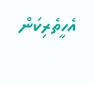އެހީތެރިކަން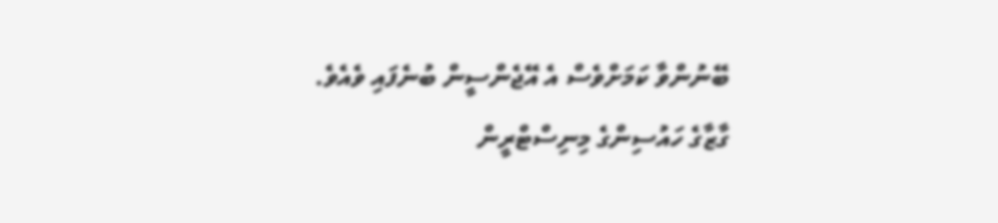ބޭނުންވާ ކަމަށްވެސް އެ އޭޖެންސީން ބުނެފައި ވެއެވެ.
ގާޒާގެ ހައުސިންގެ މިނިސްޓްރީން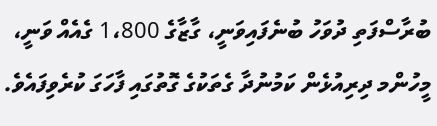ބުރާސްފަތި ދުވަހު ބުނެފައިވަނީ، ގާޒާގެ 1،800 ގެއެއް ވަނީ، މީހުންމ ދިރިއުޅެން ކަމުނުދާ ގެތަކުގެ ގޮތުގައި ފާހަގަ ކުރެވިފައެވެ.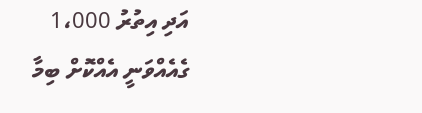އަދި އިތުރު 1،000 ގެއެއްވަނީ އެއްކޮށް ބިމާ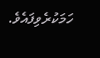ހަމަކުރެވިފައެވެ.